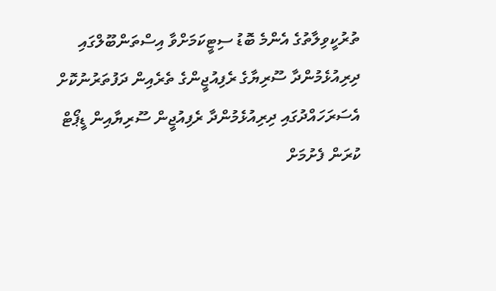ތުރުކީވިލާތުގެ އެންމެ ބޮޑު ސިޓީކަމަށްވާ އިސްތަންބޫލްގައި ދިރިއުޅެމުންދާ ސޫރިޔާގެ ރެފިއުޖީންގެ ތެރެއިން ދަފުތަރުނުކޮށް އެސަރަހައްދުގައި ދިރިއުޅެމުންދާ ރެފިއުޖީން ސޫރިޔާއިން ޑީޕޯޓް ކުރަން ފެށުމަށް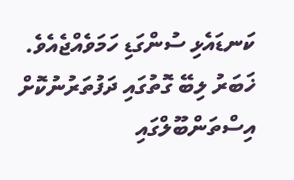ކަނޑައެޅި ސުންގަޑި ހަމަވެއްޖެއެވެ.
ޚަބަރު ލިބޭ ގޮތުގައި ދަފުތަރުނުކޮށް އިސްތަންބޫލްގައި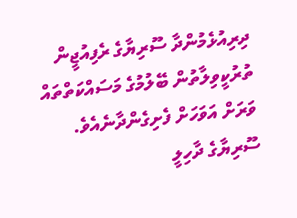ދިރިއުޅެމުންދާ ސޫރިޔާގެ ރެފިއުޖީން ތުރުކީވިލާތުން ބޭލުމުގެ މަސައްކަތްތައް ވަރަށް އަވަހަށް ފެށިގެންދާނެއެވެ.
ސޫރިޔާގެ ދާހިލީ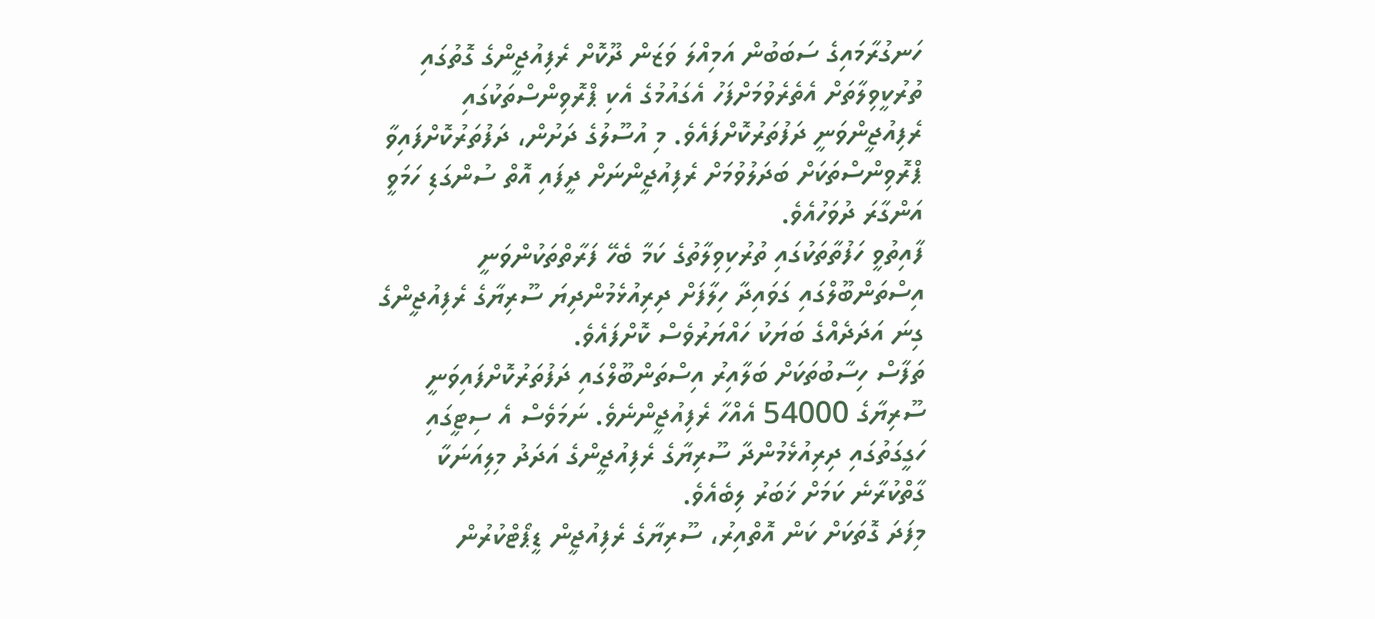ހަނގުރާމައިގެ ސަބަބުން އަމިއްލަ ވަޒަން ދޫކޮށް ރެފިއުޖީންގެ ގޮތުގައި ތުރުކީވިލާތަށް އެތެރެވުމަށްފަހު އެގައުމުގެ އެކި ޕްރޮވިންސްތަކުގައި ރެފިއުޖީންވަނީ ދަފުތަރުކޮށްފައެވެ. މި އުސޫލުގެ ދަށުން، ދަފުތަރުކޮށްފައިވާ ޕްރޮވިންސްތަކަށް ބަދަލުވުމަށް ރެފިއުޖީންނަށް ދީފައި އޮތް ސުންގަޑި ހަމަވީ އަންގާރަ ދުވަހުއެވެ.
ފާއިތުވީ ހަފުތާތަކުގައި ތުރުކިވިލާތުގެ ކަމާ ބެހޭ ފަރާތްތަކުންވަނީ އިސްތަންބޫލްގައި ގަވައިދާ ހިލާފަށް ދިރިއުޅެމުންދިޔަ ސޫރިޔާގެ ރެފިއުޖީންގެ ގިނަ އަދަދެއްގެ ބަޔަކު ހައްޔަރުވެސް ކޮށްފައެވެ.
ތަފާސް ހިސާބުތަކަށް ބަލާއިރު އިސްތަންބޫލްގައި ދަފުތަރުކޮށްފައިވަނީ ސޫރިޔާގެ 54000 އެއްހާ ރެފިއުޖީންނެވެ. ނަމަވެސް އެ ސިޓީގައި ހަގީގަތުގައި ދިރިއުޅެމުންދާ ސޫރިޔާގެ ރެފިއުޖީންގެ އަދަދު މިލިއަނަކާ ގާތްކުރާނެ ކަމަށް ޚަބަރު ލިބެއެވެ.
މިފަދަ ގޮތަކަށް ކަން އޮތްއިރު، ސޫރިޔާގެ ރެފިއުޖީން ޑީޕޯޓްކުރުން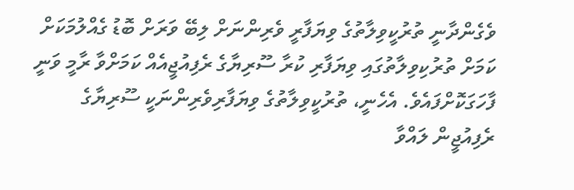ވެގެންދާނީ ތުރުކީވިލާތުގެ ވިޔަފާރީ ވެރިންނަށް ލިބޭ ވަރަށް ބޮޑު ގެއްލުމަކަށް ކަމަށް ތުރުކިވިލާތުގައި ވިޔަފާރި ކުރާ ސޫރިޔާގެ ރެފިއުޖީއެއް ކަމަށްވާ ރާމީ ވަނީ ފާހަގަކޮށްފައެވެ. އެހެނީ، ތުރުކީވިލާތުގެ ވިޔަފާރިވެރިންނަކީ ސޫރިޔާގެ ރެފިއުޖީން ލައްވާ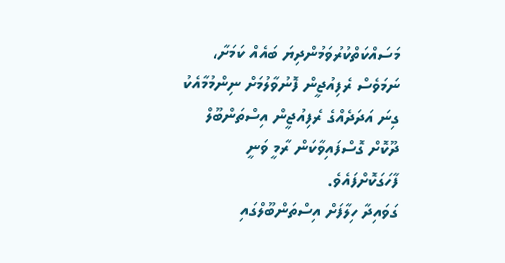މަސައްކަތްކުރުވަމުންދިޔަ ބައެއް ކަމަށާ، ނަމަވެސް ރެފިއުޖީން ފޮނުވާލުމަށް ނިންމުމާއެކު ގިނަ އަދަދެއްގެ ރެފިއުޖީން އިސްތަންބޫލް ދޫކޮށް ގޮސްފައިވާކަން ރާމީ ވަނީ ފާހަގަކޮށްފައެވެ.
ގަވައިދާ ހިލާފަށް އިސްތަންބޫލްގައި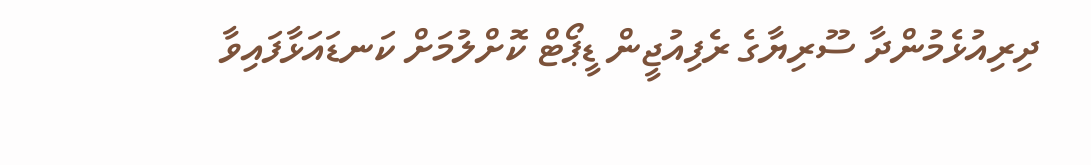ދިރިއުޅެމުންދާ ސޫރިޔާގެ ރެފިއުޖީން ޑީޕޯޓް ކޮށްލުމަށް ކަނޑައަޅާފައިވާ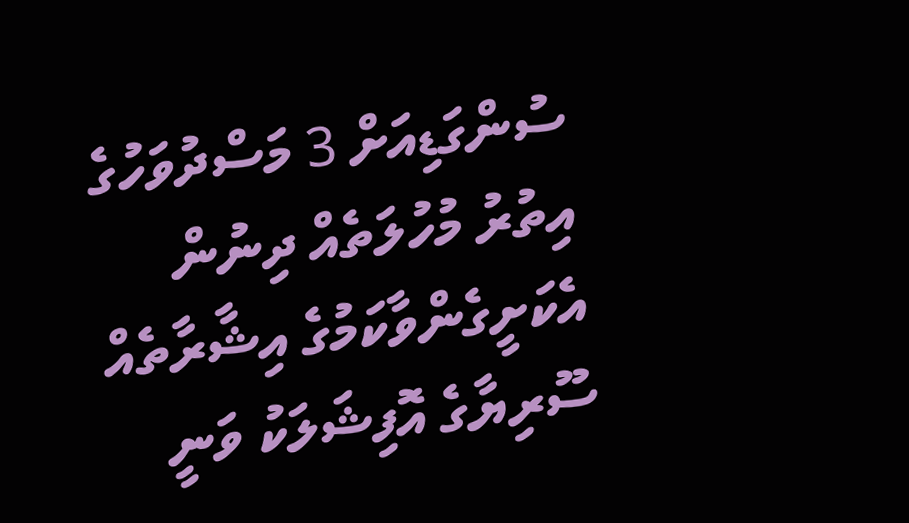ސުންގަޑިއަށް 3 މަސްދުވަހުގެ އިތުރު މުހުލަތެއް ދިނުން އެކަށީގެންވާކަމުގެ އިޝާރާތެއް ސޫރިޔާގެ އޮފިޝަލަކު ވަނީ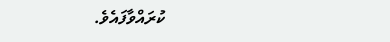ކުރައްވާފައެވެ.